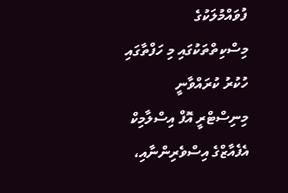ފުވައްމުލަކުގެ މިސްކިތްތަކުގައި މި ހަފްތާގައި ހުކުރު ކުރައްވާނީ މިނިސްޓްރީ އޮފް އިސްލާމިކް އެފެއާޒްގެ އިސްވެރިންނާއި،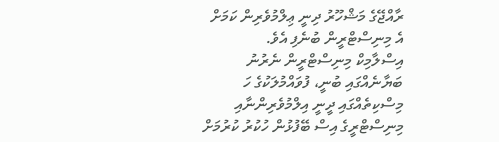ރާއްޖޭގެ މަޝްހޫރު ދިނީ ޢިލްމުވެރިން ކަމަށް އެ މިނިސްޓްރީން ބުނެފި އެވެ.
އިސްލާމިކް މިނިސްޓްރީން ނެރުނު ބަޔާނެއްގައި ބުނީ، ފުވައްމުލަކުގެ ހަ މިސްކިތެއްގައި ދީނީ އިލްމުވެރިންނާއި މިނިސްޓްރީގެ އިސް ބޭފުޅުން ހުކުރު ކުރުމަށް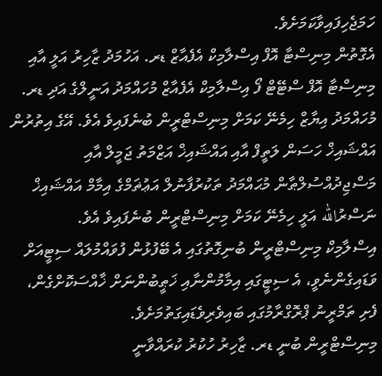ހަމަޖެހިފައިވާކަމަށެވެ.
އެގޮތުން މިނިސްޓާ އޮފް އިސްލާމިކް އެފެއާޒް ޑރ. އަހުމަދު ޒާހިރު އަލީ އާއި މިނިސްޓާ އޮފް ސްޓޭޓް ފޯ އިސްލާމިކް އެފެއާޒް މުހައްމަދު އަނީލްގެ އަދި ޑރ. މުހައްމަދު އިޔާޒް ހިމެނޭ ކަމަށް މިނިސްޓްރީން ބުނެފައިވެ އެވެ. އޭގެ އިތުރުން އައްޝައިޚް ހަސަން ލަތީފް އާއި އައްޝައިޚް އަޒްމަތު ޖަމީލް އާއި މަސްޖިދުއްސުލްޠާން މުޙައްމަދު ތަކުރުފާނުލް އަޢުޡަމްގެ އިމާމް އައްޝައިޚް ނަސްރުالله އަލީ ހިމެނޭ ކަމަށް މިނިސްޓްރީން ބުނެފައިވެ އެވެ.
އިސްލާމިކް މިނިސްޓްރީން ބުނިގޮތުގައި އެ ބޭފުޅުން ފުވައްމުލައް ސިޓީއަށް ވަޑައިގެންނެވީ، އެ ސިޓީގައި އިމާމުންނާއި ޚަޠީބުންނަށް ޚާއްސަކޮށްގެން، ފެށި ތަމްރީނު ޕްރޮގްރާމުގައި ބައިވެރިވެޑައިގަތުމަށެވެ.
މިނިސްޓްރީން ބުނީ ޑރ. ޒާހިރު ހުކުރު ކުރައްވާނީ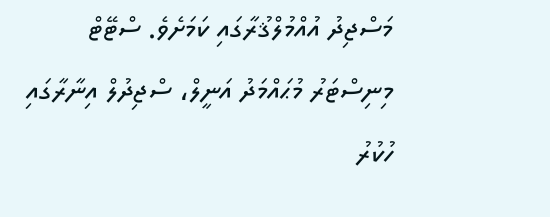މަސްޖިދު އުއްމުލްޤުރާގައި ކަމަށެވެ. ސްޓޭޓް މިނިސްޓަރު މުޙައްމަދު އަނީލް، ސްޖިދުލް އިނާރާގައި ހުކުރު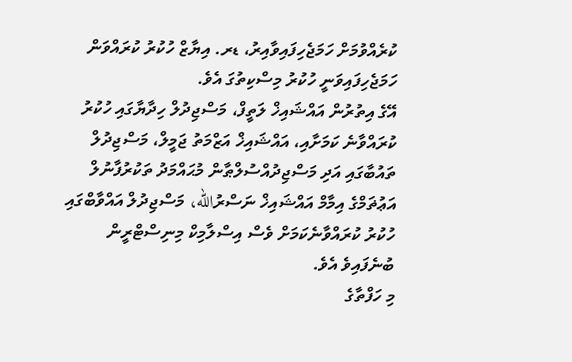ކުރެއްވުމަށް ހަމަޖެހިފައިވާއިރު، ޑރ. އިޔާޒް ހުކުރު ކުރައްވަން ހަމަޖެހިފައިވަނީ ހުކުރު މިސްކިތުގަ އެވެ.
އޭގެ އިތުރުން އައްޝައިޚް ލަތީފް، މަސްޖިދުލް ހިދާޔާގައި ހުކުރު ކުރައްވާނެ ކަމަށާއި، އައްޝައިޚް އަޒްމަތު ޖަމީލް، މަސްޖިދުލް ތައުބާގައި އަދި މަސްޖިދުއްސުލްޠާން މުޙައްމަދު ތަކުރުފާނުލް އަޢުޡަމްގެ އިމާމް އައްޝައިޚް ނަސްރުالله، މަސްޖިދުލް އައްވާބްގައި ހުކުރު ކުރައްވާނެކަމަށް ވެސް އިސްލާމިކް މިނިސްޓްރީން ބުނެފައިވެ އެވެ.
މި ހަފްތާގެ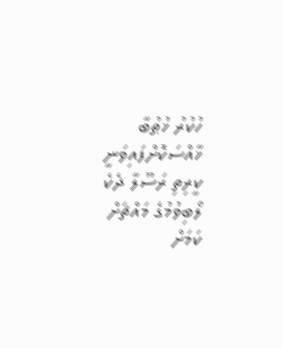ހުކުރު ޚުޠުބާ ޚާއްސަކޮށްފައިވަނީ ކީރިތި ރަސޫލާ ދެކެ ލޯބިވުމުގެ މައްޗަށް ކަމަށް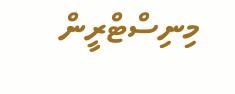މިނިސްޓްރީން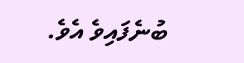ބުނެފައިވެ އެވެ.